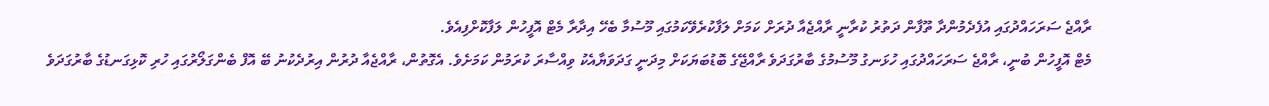ރާއްޖެ ސަރަހައްދުގައި އުފެދެމުންދާ ތޫފާން ދަތުރު ކުރާނީ ރާއްޖެއާ ދުރަށް ކަމަށް ލަފާކުރެވޭކަމުގައި މޫސުމާ ބެހޭ އިދާރާ މެޓް އޮފީހުން ލަފާކޮށްފިއެވެ.
މެޓް އޮފީހުން ބުނީ، ރާއްޖެ ސަރަހައްދުގައި ހުޅަނގު މޫސުމުގެ ބާރުގަދަވެ ރާއްޖޭގެ ބޮޑުބަޔަކަށް މިދަނީ ގަދަވަޔާއެކު ވިއްސާރަ ކުރަމުން ކަމަށެވެ. އެގޮތުން، ރާއްޖެއާ ދުރުން އިރުދެކުނު ބޭ އޮފް ބެންގަލޯރުގައި ހުރި ކޮޅިގަނޑުގެ ބާރުގަދަވެ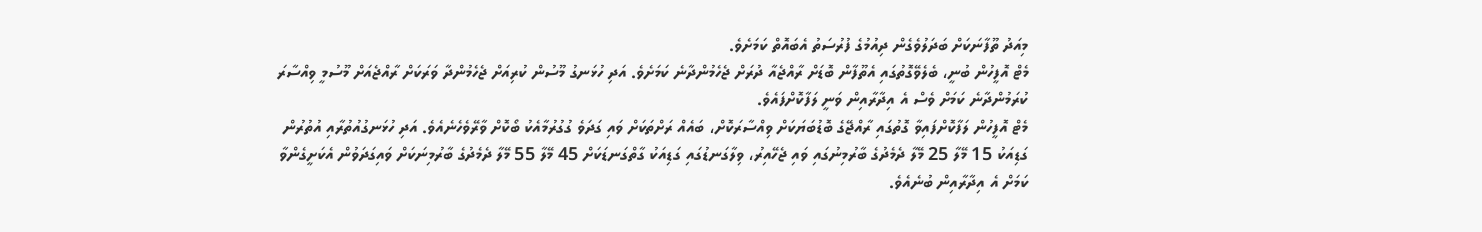މިއަދު ތޫފާނަކަށް ބަދަލުވެގެން ދިއުމުގެ ފުރުސަތު އެބައޮތް ކަމަށެވެ.
މެޓް އޮފީހުން ބުނީ، ބެލެވޭގޮތުގައި އެތޫފާން ބޮޑަށް ރާއްޖެއާ ދުރަށް ޖެހެމުންދާނެ ކަމަށެވެ. އަދި ހުޅަނގު މޫސުން ކުރިއަށް ޖެހެމުންދާ ވަރަކަށް ރާއްޖެއަށް މޫސުމީ ވިއްސާރަ ކުރަމުންދާނެ ކަމަށް ވެސް އެ އިދާރާއިން ވަނީ ލަފާކޮށްފައެވެ.
މެޓް އޮފީހުން ލަފާކޮށްފައިވާ ގޮތުގައި ރާއްޖޭގެ ބޮޑުބަޔަކަށް ވިއްސާރަކޮށް، ބައެއް ރަށްތަކަށް ވައި ގަދަވެ ގުގުރުމާއެކު ބޯކޮށް ވާރޭވެހެނެއެވެ. އަދި ހުޅަނގުއުތުރާއި އުތުރުން ގަޑިއަކު 15 މޭލާ 25 މޭލާ ދެމެދުގެ ބާރުމިނުގައި ވައި ޖެހޭއިރު، ވިލާގަނޑުގައި ގަޑިއަކު ގާތްގަނޑަކަށް 45 މޭލާ 55 މޭލާ ދެމެދުގެ ބާރުމިނަކަށް ވައިގަދަވުން އެކަށީގެންވާ ކަމަށް އެ އިދާރާއިން ބުނެއެވެ.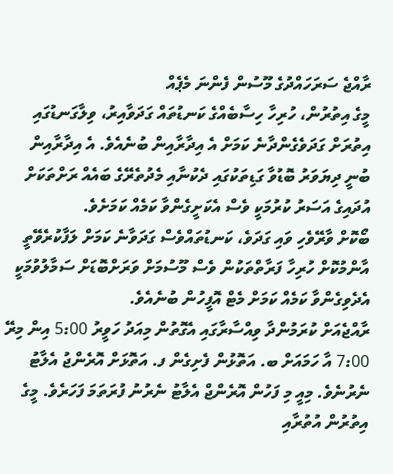ރާއްޖެ ސަރަހައްދުގެ މޫސުން ފެންނަ މެޕެއް
މީގެ އިތުރުން، ހުރިހާ ހިސާބެއްގެ ކަނޑުތައް ގަދަވާއިރު، ވިލާގަނޑުގައި އިތުރަށް ގަދަވެގެންދާނެ ކަމަށް އެ އިދާރާއިން ބުނެއެވެ. އެ އިދާރާއިން ބުނީ ދިޔަވަރު ބޮޑުވާ ގަޑިތަކުގައި ދެކުނާއި މެދުތެރޭގެ ބައެއް ރަށްތަކަށް އުދައިގެ އަސަރު ކުރުމަކީ ވެސް އެކަށީގެންވާ ކަމެއް ކަމަށެވެ.
ބޯކޮށް ވާރޭވެހި ވައި ގަދަވެ، ކަނޑުތައްވެސް ގަދަވާނެ ކަމަށް ލަފާކުރެވޭތީ އާންމުކޮށް ހުރިހާ ފަރާތްތަކުން ވެސް މޫސުމަށް ވަރަށްބޮޑަށް ސަމާލުވުމަކީ އެދެވިގެންވާ ކަމެއް ކަމަށް މެޓް އޮފީހުން ބުނެއެވެ.
ރާއްޖެއަށް ކުރަމުންދާ ވިއްސާރާގައި އެގޮތުން މިއަދު ހަވީރު 5:00 އިން މިރޭ 7:00 އާ ހަމައަށް ބ. އަތޮޅުން ފެށިގެން ފ. އަތޮޅަށް އޮރެންޖު އެލާޓު ނެރުނެވެ. މިއީ މި ފަހުން އޮރެންޖް އެލާޓު ނެރުނު ފުރަތަމަ ފަހަރެވެ. މީގެ އިތުރުން އުތުރާއި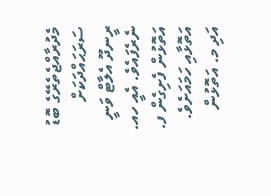މެދުރާއްޖެތެރޭގެ ބޮޑު ސަރަޙައްދަކަށް ރީނދޫ އެލާޓް ވަނީ ނެރެފައެވެ. އެއީ ހއ. އަތޮޅުން ފެށިގެން ފ. އަތޮޅާއި ހަމައަށެވެ. އަދި މ. އަތޮޅުން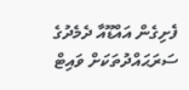ފެށިގެން އައްޑޫއާ ދެމެދުގެ ސަރަޙައްދުތަކަށް ވައިޓް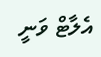އެލާޓް ވަނީ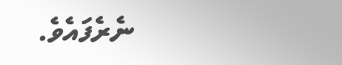ނެރެފައެވެ.